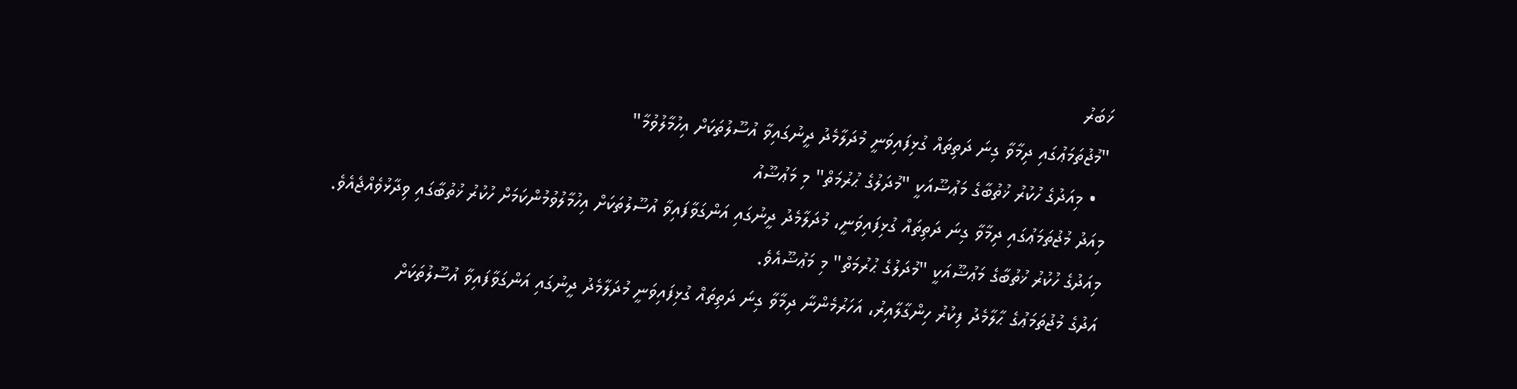ޚަބަރު
"މުޖުތަމަޢުގައި ދިމާވާ ގިނަ ދަތިތައް ގުޅިފައިވަނީ މުދަލާމެދު ދީނުގައިވާ އުސޫލުތަކަށް އިހުމާލުވުމާ"
  • މިއަދުގެ ހުކުރު ޚުތުބާގެ މަޢުޟޫއަކީ "މުދަލުގެ ޙުރުމަތް" މި މަޢުޟޫއު
މިއަދު މުޖުތަމަޢުގައި ދިމާވާ ގިނަ ދަތިތައް ގުޅިފައިވަނީ، މުދަލާމެދު ދީނުގައި އަންގަވާފައިވާ އުސޫލުތަކަށް އިހުމާލުވުމުންކަމަށް ހުކުރު ޚުތުބާގައި ވިދާޅުވެއްޖެއެވެ.
މިއަދުގެ ހުކުރު ޚުތުބާގެ މަޢުޟޫއަކީ "މުދަލުގެ ޙުރުމަތް" މި މަޢުޟޫއެވެ.
އަދުގެ މުޖުތަމަޢުގެ ޙާލާމެދު ފިކުރު ހިންގާލާއިރު، އަހަރުމެންނާ ދިމާވާ ގިނަ ދަތިތައް ގުޅިފައިވަނީ މުދަލާމެދު ދީނުގައި އަންގަވާފައިވާ އުސޫލުތަކަށް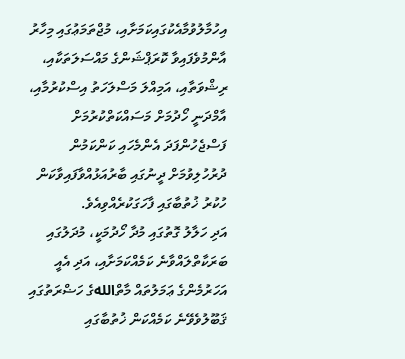އިހުމާލުވުމާއެކުގައިކަމަށާއި، މުޖްތަމަޢުގައި މިހާރު އާންމުވެފައިވާ ކޮރަޕްޝަންގެ މައްސަލަތަކާއި، ރިޝްވަތާއި، އަމިއްލަ މަސްލަހަތު އިސްކުރުމާއި، އާމްދަނީ ހޯދުމަށް މަސައްކަތްކުރުމަށް ފަސްޖެހުންފަދަ އެންމެހައި ކަންކަމުން ދުރުހުލިވުމަށް ދީނުގައި ބާރުއަޅުއްވާފައިވާކަން ހުކުރު ޚުތުބާގައި ފާހަގަކުރެއްވިއެވެ.
އަދި ހަލާލު ގޮތުގައި މުދާ ހޯދުމަކީ، މުދަލުގައި ބަރަކާތްލައްވާނެ ކަމެއްކަމަށާއި، އަދި އެއީ އަހަރުމެންގެ ޢަމަލުތައް މާތްاللهގެ ހަޟްރަތުގައި ޤަބޫލުވެވޭނެ ކަމެއްކަން ޚުތުބާގައި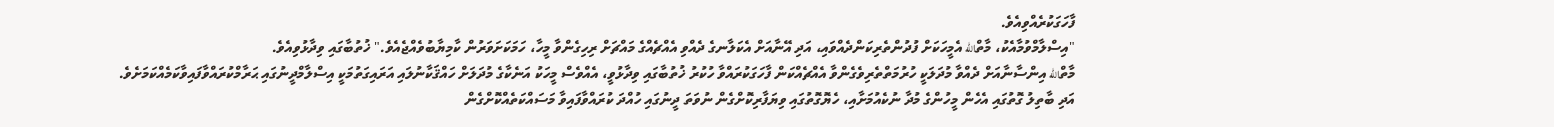ފާހަގަކުރެއްވިއެވެ.
"އިސްލާމްވުމާއެކު، މާތްالله އެމީހަކަށް ފުދުންތެރިކަންދެއްވައި، އަދި އޭނާއަށް އެކަލާނގެ ދެއްވި އެއްޗެއްގެ މައްޗަށް ރިހިގެންވާ މީހާ، ހަމަކަށަވަރުން ކާމިޔާބުވެއްޖެއެވެ." ޚުތުބާގައި ވިދާޅުވިއެވެ.
މާތްالله އިންސާނާއަށް ދެއްވާ މުދަލަކީ ހުރުމަތްތެރިވެގެންވާ އެއްޗެއްކަން ފާހަގަކުރައްވާ ހުކުރު ޚުތުބާގައި ވިދާޅުވީ، އެއްވެސް މީހަކު އަނެކާގެ މުދަލަށް ހައްޤަކާނުލައި އަރައިގަތުމަކީ އިސްލާމްދީނުގައި ޙަރާމްކުރައްވާފައިވާކަމެއްކަމަށެވެ.
އަދި ބާތިލު ގޮތުގައި އެހެން މީހުންގެ މުދާ ނުކެއުމަށާއި، ހެޔޮގޮތުގައި ވިޔަފާރިކޮށްގެން ނުވަތަ ދީނުގައި ހުއްދަ ކުރައްވާފައިވާ މަސައްކަތެއްކޮށްގެން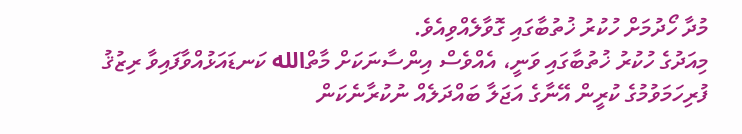މުދާ ހޯދުމަށް ހުކުރު ޚުތުބާގައި ގޮވާލެއްވިއެވެ.
މިއަދުގެ ހުކުރު ޚުތުބާގައި ވަނީ، އެއްވެސް އިންސާނަކަށް މާތްالله ކަނޑައަޅުއްވާފައިވާ ރިޒުޤު ފުރިހަމަވުމުގެ ކުރީން އޭނާގެ އަޖަލާ ބައްދަލެއް ނުކުރާނެކަން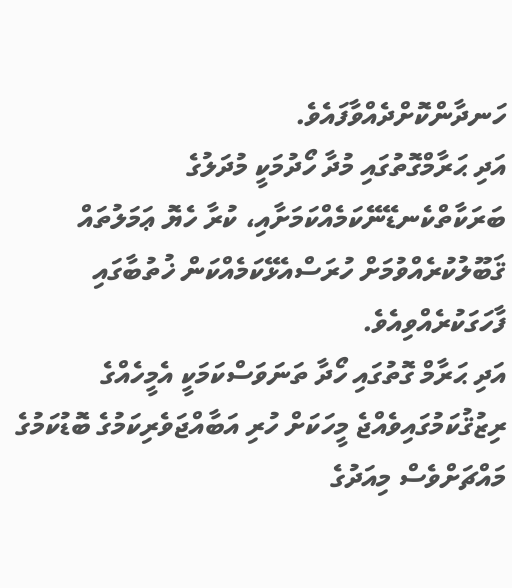ހަނދާންކޮށްދެއްވާފައެވެ.
އަދި ޙަރާމްގޮތުގައި މުދާ ހޯދުމަކީ މުދަލުގެ ބަރަކާތްކެނޑޭނޭކަމެއްކަމަށާއި، ކުރާ ހެޔޮ ޢަމަލުތައް ޤަބޫލުކުރެއްވުމަށް ހުރަސްއެޅޭކަމެއްކަން ޚުތުބާގައި ފާހަގަކުރެއްވިއެވެ.
އަދި ޙަރާމް ގޮތުގައި ހޯދާ ތަނަވަސްކަމަކީ އެމީހެއްގެ ރިޒުޤުކަމުގައިވެއްޖެ މީހަކަށް ހުރި އަބާއްޖަވެރިކަމުގެ ބޮޑުކަމުގެ މައްޗަށްވެސް މިއަދުގެ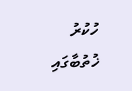ހުކުރު ޚުތުބާގައި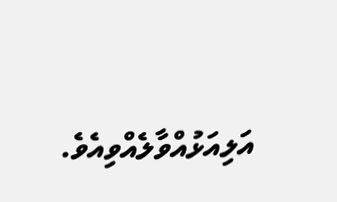އަލިއަޅުއްވާލެއްވިއެވެ.